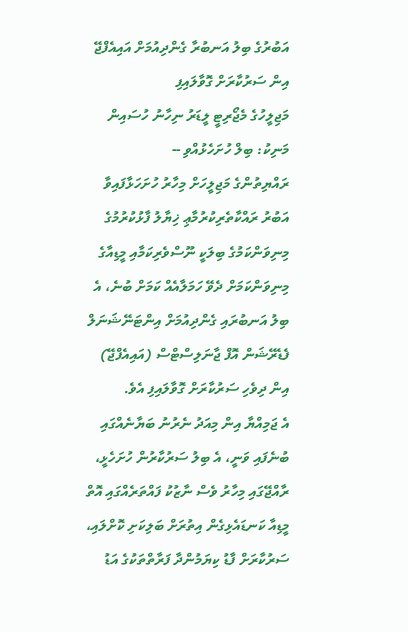އަބުރުގެ ބިލު އަނބުރާ ގެންދިއުމަށް އައިއެފްޖޭ އިން ސަރުކާރަށް ގޮވާލައިފި
މަޖިލީހުގެ މެޖޯރިޓީ ލީޑަރު ނިހާނު ހުސައިން މަނިކު: ބިލް ހުށަހެޅުއްވި --
ރައްޔިތުންގެ މަޖިލީހަށް މިހާރު ހުށަހަޅާފައިވާ އަބުރު ރައްކާތެރިކުރުމާޢި ޚިޔާލު ފާޅުކުރުމުގެ މިނިވަންކަމުގެ ބިލަކީ ނޫސްވެރިކަމާއި މީޑިއާގެ މިނިވަންކަމަށް ދެވޭ ހަމަލާއެއް ކަމަށް ބުނެ، އެ ބިލު އަނބުރައި ގެންދިއުމަށް އިންޓަނޭޝަނަލް ފެޑެރޭޝަން އޮފް ޖާނަލިސްޓްސް (އައިއެފްޖޭ) އިން ދިވެހި ސަރުކާރަށް ގޮވާލައިފި އެވެ.
އެ ޖަމިއްޔާ އިން މިއަދު ނެރުނު ބަޔާނެއްގައި ބުނެފައި ވަނީ، އެ ބިލު ސަރުކާރުން ހުށަހެޅީ، ރާއްޖޭގައި މިހާރު ވެސް ނާޒުކު ފައްތަރެއްގައި އޮތް މީޑިއާ ކަނޑައެޅިގެން އިތުރަށް ބަލިކަށި ކޮށްލައި، ސަރުކާރަށް ފާޑު ކިޔަމުންދާ ފަރާތްތަކުގެ އަޑު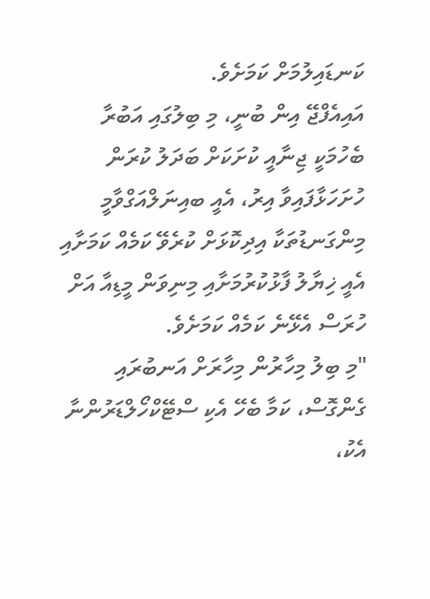ކަނޑައިލުމަށް ކަމަށެވެ.
އައިއެފްޖޭ އިން ބުނީ، މި ބިލުގައި އަބުރާ ބެހުމަކީ ޖިނާއީ ކުށަކަށް ބަދަލު ކުރަން ހުށަހަޅާފައިވާ އިރު، އެއީ ބއިނަލްއަގްވާމީ މިންގަނޑުތަކާ އިދިކޮޅަށް ކުރެވޭ ކަމެއް ކަމަށާއި އެއީ ޚިޔާލު ފާޅުކުރުމަށާއި މިނިވަން މީޑިއާ އަށް ހުރަސް އެޅޭނެ ކަމެއް ކަމަށެވެ.
"މި ބިލު މިހާރުން މިހާރަށް އަނބުރައި ގެންގޮސް، ކަމާ ބެހޭ އެކި ސްޓޭކްހޯލްޑަރުންނާ އެކު،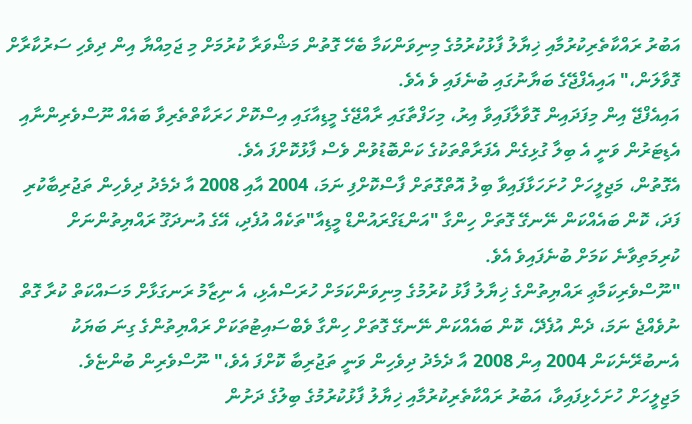އަބުރު ރައްކާތެރިކުރުމާއި ޚިޔާލު ފާޅުކުރުމުގެ މިނިވަންކަމާ ބެހޭ ގޮތުން މަޝްވަރާ ކުރުމަށް މި ޖަމިއްޔާ އިން ދިވެހި ސަރުކާރާށް ގޮވާލަން،" އައިއެފްޖޭގެ ބަޔާނުގައި ބުނެފައި ވެ އެވެ.
އައިއެފްޖޭ އިން މިފަދައިން ގޮވާލާފައިވާ އިރު، މިހަފްތާގައި ރާއްޖޭގެ މީޑިއާގައި އިސްކޮށް ހަރަކާތްތެރިވާ ބައެއް ނޫސްވެރިންނާއި އެޑިޓަރުން ވަނީ އެ ބިލާ ގުޅިގެން އެފަރާތްތަކުގެ ކަންބޮޑުވުން ވެސް ފާޅުކޮށްފަ އެވެ.
އެގޮތުން، މަޖިލީހަށް ހުށަހަޅާފައިވާ ބިލު އޮތްގޮތަށް ފާސްކޮށްފި ނަމަ، 2004 އާއި 2008 އާ ދެމެދު ދިވެހިން ތަޖުރިބާކުރި ފަދަ، ކޮން ބައެއްކަން ނޭނގޭ ގޮތަށް ހިންގާ "އަންޑަގްރައުންޑް މީޑިއާ"ތަކެއް އުފެދި، އޭގެ އުނދަގޫ ރައްޔިތުންނަށް ކުރިމަތިވާނެ ކަމަށް ބުނެފައިވެ އެވެ.
"ނޫސްވެރިކަމާޢި ރައްޔިތުންގެ ޚިޔާލު ފާޅު ކުރުމުގެ މިނިވަންކަމަށް ހުރަސްއެޅި، އެ ނިޒާމު ރަނގަޅާށް މަސައްކަތް ކުރާ ގޮތް ނުވެއްޖެ ނަމަ، ދެން އުފެދޭ، ކޮން ބައެއްކަން ނޭނގޭ ގޮތަށް ހިންގާ ވެބްސައިޓުތަކަށް ރައްޔިތުންގެ ގިނަ ބަޔަކު އެނބުރޭނެކަން 2004 އިން 2008 އާ ދެމެދު ދިވެހިން ވަނީ ތަޖުރިބާ ކޮށްފަ އެވެ،" ނޫސްވެރިން ބުންޏެވެ.
މަޖިލީހަށް ހުށަހެޅިފައިވާ، އަބުރު ރައްކާތެރިކުރުމާއި ޚިޔާލު ފާޅުކުރުމުގެ ބިލުގެ ދަށުން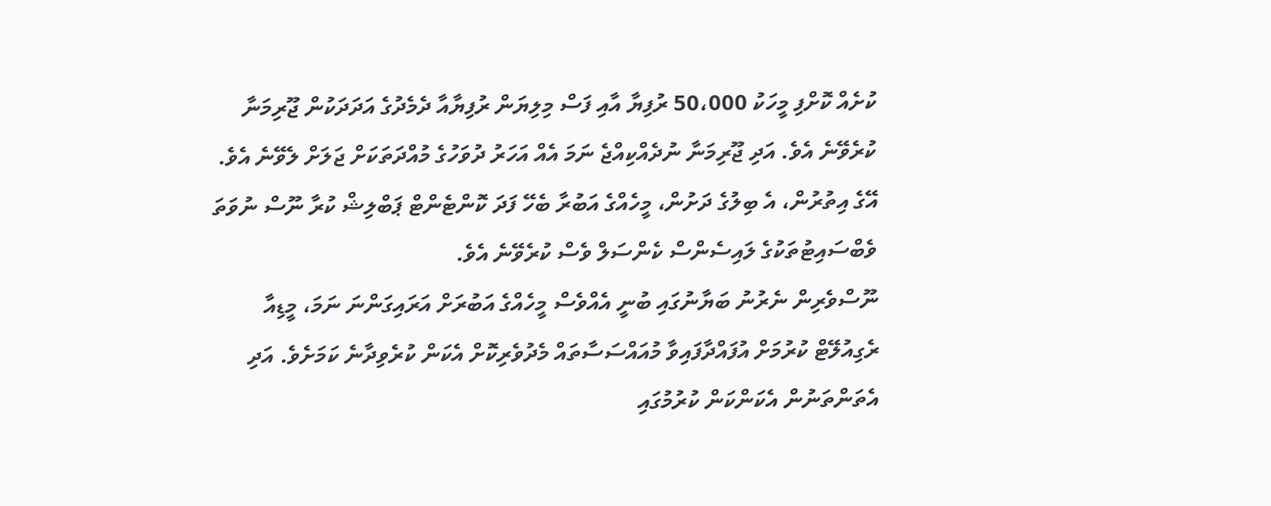ކުށެއް ކޮށްފި މީހަކު 50،000 ރުފިޔާ އާއި ފަސް މިލިޔަން ރުފިޔާއާ ދެމެދުގެ އަދަދަކުން ޖޫރިމަނާ ކުރެވޭނެ އެވެ. އަދި ޖޫރިމަނާ ނުދެއްކިއްޖެ ނަމަ އެއް އަހަރު ދުވަހުގެ މުއްދަތަކަށް ޖަލަށް ލެވޭނެ އެވެ. އޭގެ އިތުރުން، އެ ބިލުގެ ދަށުން، މީހެއްގެ އަބުރާ ބެހޭ ފަދަ ކޮންޓެންޓް ޕަބްލިޝް ކުރާ ނޫސް ނުވަތަ ވެބްސައިޓުތަކުގެ ލައިސެންސް ކެންސަލް ވެސް ކުރެވޭނެ އެވެ.
ނޫސްވެރިން ނެރުނު ބަޔާނުގައި ބުނީ އެއްވެސް މީހެއްގެ އަބުރަށް އަރައިގަންނަ ނަމަ، މީޑިއާ ރެގިއުލޭޓް ކުރުމަށް އުފައްދާފައިވާ މުއައްސަސާތައް މެދުވެރިކޮށް އެކަން ކުރެވިދާނެ ކަމަށެވެ. އަދި އެތަންތަނުން އެކަންކަން ކުރުމުގައި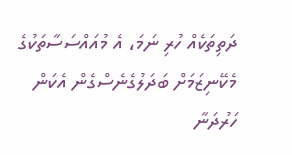ދަތިތަކެއް ހުރި ނަމަ، އެ މުއައްސަސާތަކުގެ މެކޭނިޒަމަށް ބަދަލުގެނެސްގެން އެކަން ހަރުދަނާ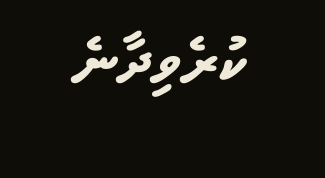ކުރެވިދާނެ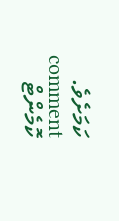ކަމަށެވެ.
comment ކޮމެންޓް